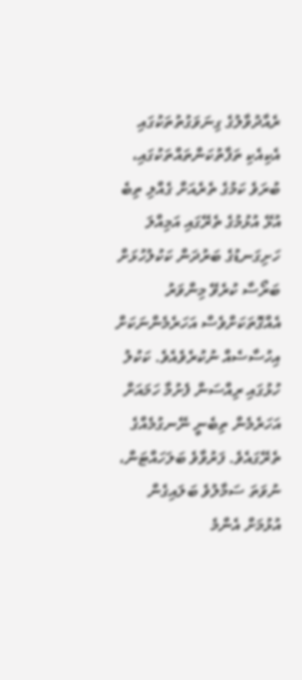ރެއާދުވާލުގެ ގިނަވަގުތުތަކުގައި އެކިއެކި ތަފާތުކަންތައްތަކުގައި، ބުރަވެ ކަމުގެ ތެރެއަށް ގެއްލި ތިބެ އުޅޭ އުޅުމުގެ ތެރޭގައި އަމިއްލަ ހަށިގަނޑުގެ ބަރުދަން ކަކުލުހުޅަށް ބަރޯސާ ކުރެވޭ މިންވަރު އެއްގޮތަކަށްވެސް އަހަރެމެންނަކަށް އިހުސާސެއް ނުކުރެވެއެވެ. ކަކުލު ހުޅުގައި ރިއްސަން ފެށުމާ ހަމައަށް އަހަރެމެން ތިބެނީ ނޭނގުމެއްގެ ތެރޭގައެވެ. ފަރުވާވެ ބަލަހައްޓަން، ނުވަތަ ސަމާލުވެ ބަލައިގެން އުޅުމަށް އެންމެ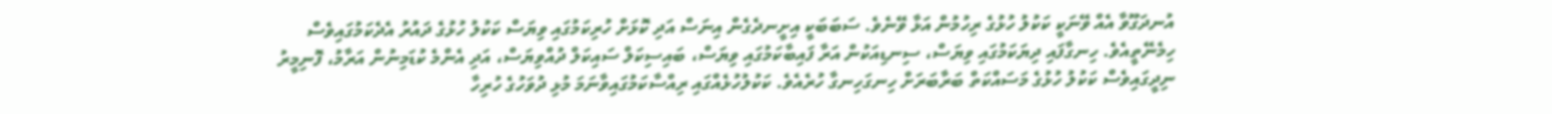އުނދަގޫވާ އެއް ވޭނަކީ ކަކުލު ހުޅުގެ ރިހުމުން އަޅާ ވޭނެވެ. ސަބަބަކީ އިށީނދެގެން އިނަސް އަދި ކޮޅަށް ހުރިކަމުގައި ވިޔަސް ކަކުލު ހުޅުގެ ދައުރު އެދެކަމުގައިވެސް ހިމެނޭތީއެވެ. ހިނގާފައި ދިޔަކަމުގައި ވިޔަސް، ސިނޑިއަކުން އަރާ ފައިބާކަމުގައި ވިޔަސް، ބައިސިކަލް ސައިކަލް ދުއްވިޔަސް، އަދި އެންމެ ކުޑަމިނުން އަރާމު، ފޮނިމީރު ނިދީގައިވެސް ކަކުލު ހުޅުގެ މަސައްކަތް ބަރާބަރަށް ހިނގަހިނގާ ހުރެއެވެ. ކަކުލުހުޅެއްގައި ރިއްސާކަމުގައިވާނަމަ މުޅި ދުވަހުގެ ހުރިހާ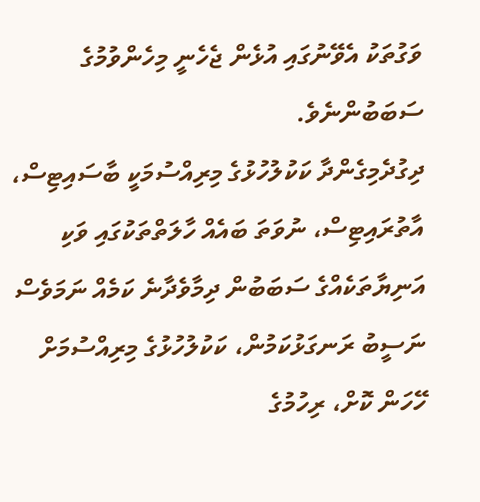ވަގުތަކު އެވޭނުގައި އުޅެން ޖެހެނީ މިހެންވުމުގެ ސަބަބުންނެވެ.
ދިގުދެމިގެންދާ ކަކުލުހުޅުގެ މިރިއްސުމަކީ ބާސައިޓިސް، އާތުރައިޓިސް، ނުވަތަ ބައެއް ހާލަތްތަކުގައި ވަކި އަނިޔާތަކެއްގެ ސަބަބުން ދިމާވެދާނެ ކަމެއް ނަމަވެސް ނަސީބު ރަނގަޅުކަމުން، ކަކުލުހުޅުގެ މިރިއްސުމަށް ހޭހަން ކޮށް، ރިހުމުގެ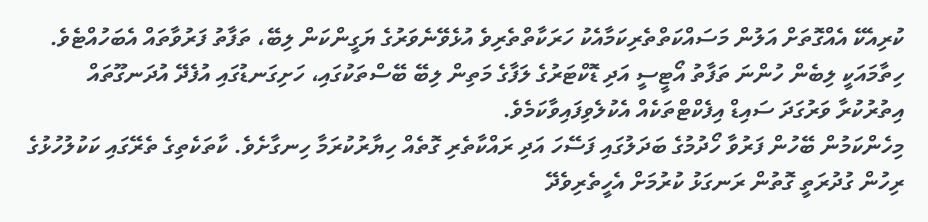ކުރިއެކޭ އެއްގޮތަށް އަލުން މަސައްކަތްތެރިކަމާއެކު ހަރަކާތްތެރިވެ އުޅެވޭނެވަރުގެ ޔަގީންކަން ލިބޭ، ތަފާތު ފަރުވާތައް އެބަހުއްޓެވެ. ހިތާމައަކީ ލިބެން ހުންނަ ތަފާތު އޯޓީސީ އަދި ޑޮކްޓަރުގެ ލަފާގެ މަތިން ލިބޭ ބޭސްތަކުގައި، ހަށިގަނޑުގައި އުފެދޭ އުދަނގޫތައް އިތުރުކުރާ ވަރުގަދަ ސައިޑް އިފެކްޓްތަކެއް އެކުލެވިފައިވާކަމެވެ.
މިހެންކަމުން ބޭހުން ފަރުވާ ހޯދުމުގެ ބަދަލުގައި ފަސޭހަ އަދި ރައްކާތެރި ގޮތެއް ހިޔާރުކުރަމާ ހިނގާށެވެ. ކާތަކެތިގެ ތެރޭގައި ކަކުލުހުޅުގެ ރިހުން ގުދުރަތީ ގޮތުން ރަނގަޅު ކުރުމަށް އެހީތެރިވެދޭ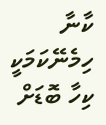ކާނާ ހިމެނޭކަމަކީ ކިހާ ބޮޑަށް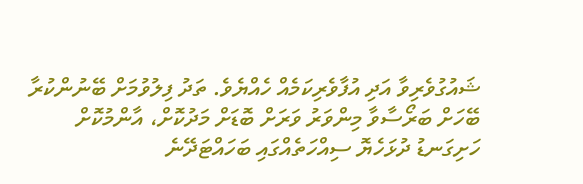ޝައުގުވެރިވާ އަދި އުފާވެރިކަމެއް ހެއްޔެވެ. ތަދު ފިލުވުމަށް ބޭނުންކުރާ ބޭހަށް ބަރޯސާވާ މިންވަރު ވަރަށް ބޮޑަށް މަދުކޮށް، އާންމުކޮށް ހަށިގަނޑު ދުޅަހެޔޮ ސިއްހަތެއްގައި ބަހައްޓަދޭނެ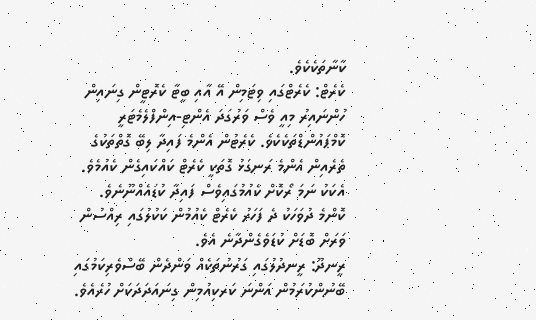ކާނާތަކެކެވެ.
ކެރެޓް: ކެރެޓްގައި ވިޓަމިން އޭ އާއި ބީޓާ ކެރޮޓީން ގިނައިން ހުންނައިރު މިއީ ވެސް ވަރުގަދަ އެންޓި-އިންފްލެމެޓަރީ ކޮމްޕައުންޑްތަކެކެވެ. ކެރެޓުން އެންމެ ފައިދާ ލިބޭ ގޮތްތަކުގެ ތެރެއިން އެންމެ ރަނގަޅު ގޮތަކީ ކެރެޓް ކައްކައިގެން ކެއުމެވެ. އެކަކު ނަމަ ރޯކޮށް ކެއުމުގައިވެސް ފައިދާ ކުޑައެއްނޫނެވެ. ކޮންމެ ދުވަހަކު ދެ ފަހަރު ކެރެޓް ކެއުމުން ކަކުލުގައި ރިއްސުން ވަރަށް ބޮޑަށް ކުޑަވެގެންދާނެ އެވެ.
ރީނދޫ: ރީނދުލުގައި ގަރުނުތަކެއް ވަންދެން ބޭސްވެރިކަމުގައި ބޭނުންކުރަމުން އަންނަ ކަރކިއުމިން ގިނައަދަދަކަށް ހުރެއެވެ.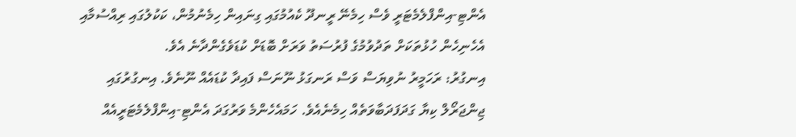އެންޓި-އިންފްލެމެޓަރީ ވެސް ހިމެނޭ ރީނދޫ ކެއުމުގައި ގިނައިން ހިމެނުމުން، ކަކުލުގައި ރިއްސުމާއި އެހެނިހެން ހުޅުތަކަށް ތަދުވުމުގެ ފުރުސަތު ވަރަށް ބޮޑަށް ކުޑަވެގެންދާނެ އެވެ.
އިނގުރު: ރަހަމީރު ނުވިޔަސް ވަސް ރަނގަޅު ނޫނަސް ފައިދާ ކުޑައެއް ނޫނެވެ. އިނގުރުގައި ޖިންޖަރޯލް ކިޔާ ގަދަފަދަބާވަތެއް ހިމެނެއެވެ. ހަމައެހެންމެ ވަރުގަދަ އެންޓި-އިންފްލެމެޓަރީއެއް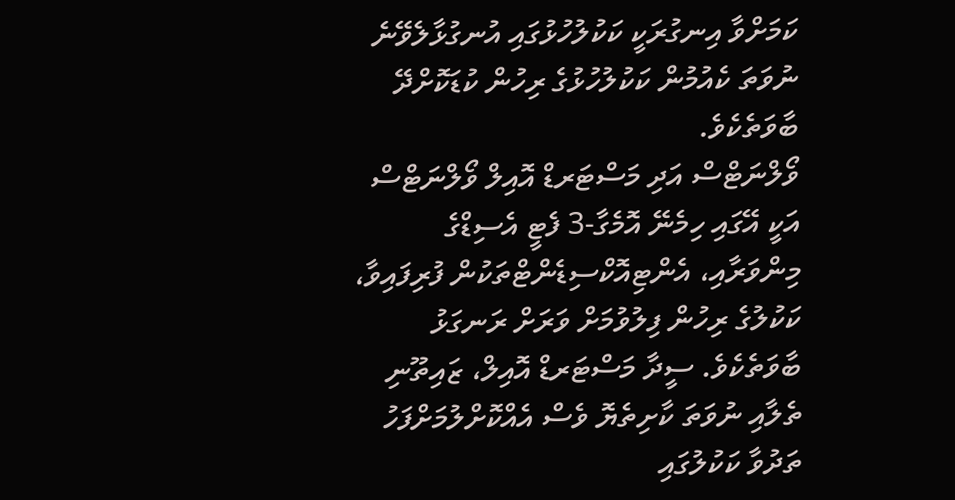ކަމަށްވާ އިނގުރަކީ ކަކުލުހުޅުގައި އުނގުޅާލެވޭނެ ނުވަތަ ކެއުމުން ކަކުލުހުޅުގެ ރިހުން ކުޑަކޮށްދޭ ބާވަތެކެވެ.
ވޯލްނަޓްސް އަދި މަސްޓަރޑް އޮއިލް ވޯލްނަޓްސް އަކީ އޭގައި ހިމެނޭ އޮމެގާ-3 ފެޓީ އެސިޑްގެ މިންވަރާއި، އެންޓިއޮކްސިޑެންޓްތަކުން ފުރިފައިވާ، ކަކުލުގެ ރިހުން ފިލުވުމަށް ވަރަށް ރަނގަޅު ބާވަތެކެވެ. ސީދާ މަސްޓަރޑް އޮއިލް، ޒައިތޫނި ތެލާއި ނުވަތަ ކާށިތެޔޮ ވެސް އެއްކޮށްލުމަށްފަހު ތަދުވާ ކަކުލުގައި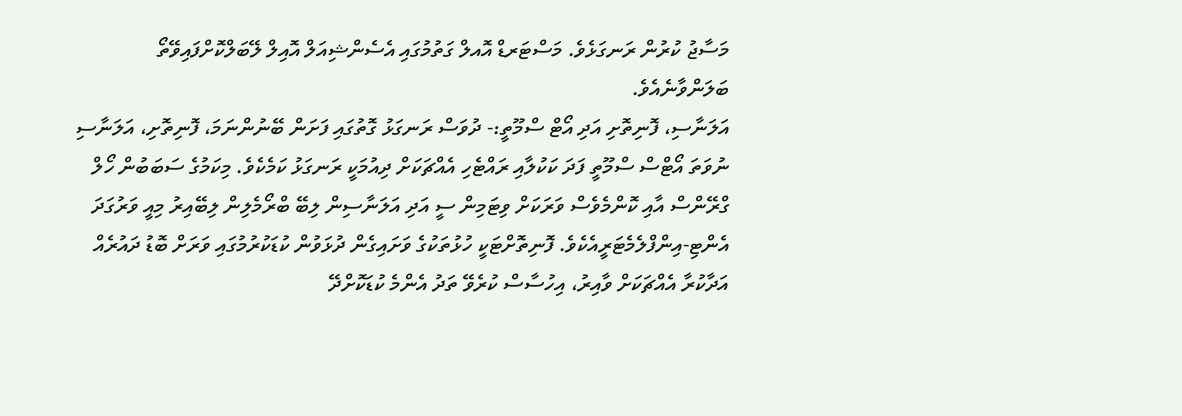މަސާޖު ކުރުން ރަނގަޅެވެ. މަސްޓަރޑް އޮއލް ގަތުމުގައި އެސެންޝިއަލް އޮއިލް ލޭބަލްކޮށްފައިވޭތޯ ބަލަންވާނެއެވެ.
އަލަނާސި، ފޮނިތޮށި އަދި އޯޓް ސްމޫތީ:- ދުވަސް ރަނގަޅު ގޮތުގައި ފަށަން ބޭނުންނަމަ، ފޮނިތޮށި، އަލަނާސި ނުވަތަ އޯޓްސް ސްމޫތީ ފަދަ ކަކުލާއި ރައްޓެހި އެއްޗަކަށް ދިއުމަކީ ރަނގަޅު ކަމެކެވެ. މިކަމުގެ ސަބަބުން ހޯލް ގްރޭންސް އާއި ކޮންމެވެސް ވަރަކަށް ވިޓަމިން ސީ އަދި އަލަނާސިން ލިބޭ ބްރޯމެލިން ލިބޭއިރު މިއީ ވަރުގަދަ އެންޓި-އިންފްލެމެޓަރީއެކެވެ. ފޮނިތޮށްޓަކީ ހުޅުތަކުގެ ވަށައިގެން ދުޅަވުން ކުޑަކުރުމުގައި ވަރަށް ބޮޑު ދައުރެއް އަދާކުރާ އެއްޗަކަށް ވާއިރު، އިހުސާސް ކުރެވޭ ތަދު އެންމެ ކުޑަކޮށްދޭ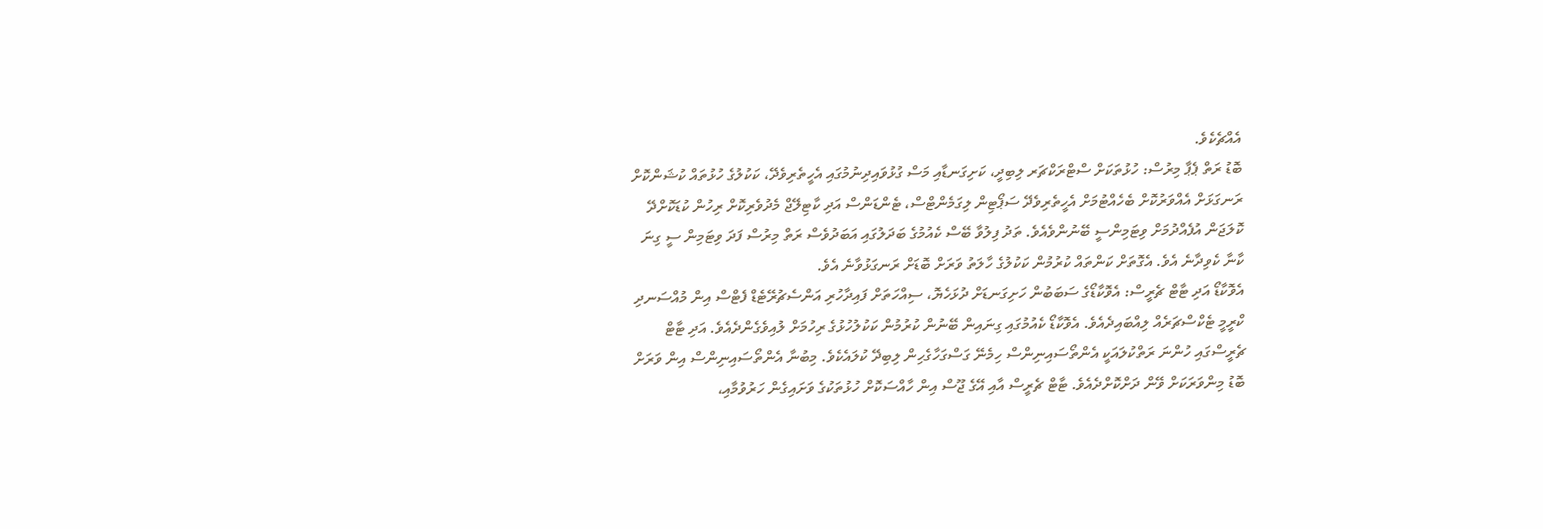އެއްޗެކެވެ.
ބޮޑު ރަތް ޕެޕާ މިރުސް: ހުޅުތަކަށް ސްޓްރަކްޗަރ ލިބިދީ، ކަށިގަނޑާއި މަސް ގުޅުވައިދިނުމުގައި އެހީތެރިވެދޭ، ކަކުލުގެ ހުޅުތައް ކުޝަންކޮށް ރަނގަޅަށް އެއްވަރުކޮށް ބެހެއްޓުމަށް އެހީތެރިވެދޭ ސަޕޯޓިން ލިގަމެންޓްސް، ޓެންޑަންސް އަދި ކާޓިލޭޖް މެދުވެރިކޮށް ރިހުން ކުޑަކޮށްދޭ ކޮލަޖަން އުފެއްދުމަށް ވިޓަމިންސީ ބޭނުންވެއެވެ. ތަދު ފިލުވާ ބޭސް ކެއުމުގެ ބަދަލުގައި އަބަދުވެސް ރަތް މިރުސް ފަދަ ވިޓަމިން ސީ ގިނަ ކާނާ ކެވިދާނެ އެވެ. އެގޮތަށް ކަންތައް ކުރުމުން ކަކުލުގެ ހާލަތު ވަރަށް ބޮޑަށް ރަނގަޅުވާނެ އެވެ.
އެވޮކާޑޯ އަދި ޓާޓް ޗެރީސް: އެވޮކާޑޯގެ ސަބަބުން ހަށިގަނޑަށް ދުޅަހެޔޮ، ސިއްހަތަށް ފައިދާހުރި އަންސެޗުރޭޓެޑް ފެޓްސް އިން މުއްސަނދި ކްރީމީ ޓެކްސްޗަރެއް ލިއްބައިދެއެވެ. އެވޮކާޑޯ ކެއުމުގައި ގިނައިން ބޭނުން ކުރުމުން ކަކުލުހުޅުގެ ރިހުމަށް ލުއިވެގެންދެއެވެ. އަދި ޓާޓް ޗެރީސްގައި ހުންނަ ރަތްކުލައަކީ އެންތޯސައިނިންސް ހިމެނޭ ގަސްގަހާގެހިން ލިބިދޭ ކުލައެކެވެ. މިބުނާ އެންތޯސައިނިންސް އިން ވަރަށް ބޮޑު މިންވަރަކަށް ވޭން ދަށްކޮށްދެއެވެ. ޓާޓް ޗެރީސް އާއި އޭގެ ޖޫސް އިން ހާއްސަކޮށް ހުޅުތަކުގެ ވަށައިގެން ހަރުވުމާއި،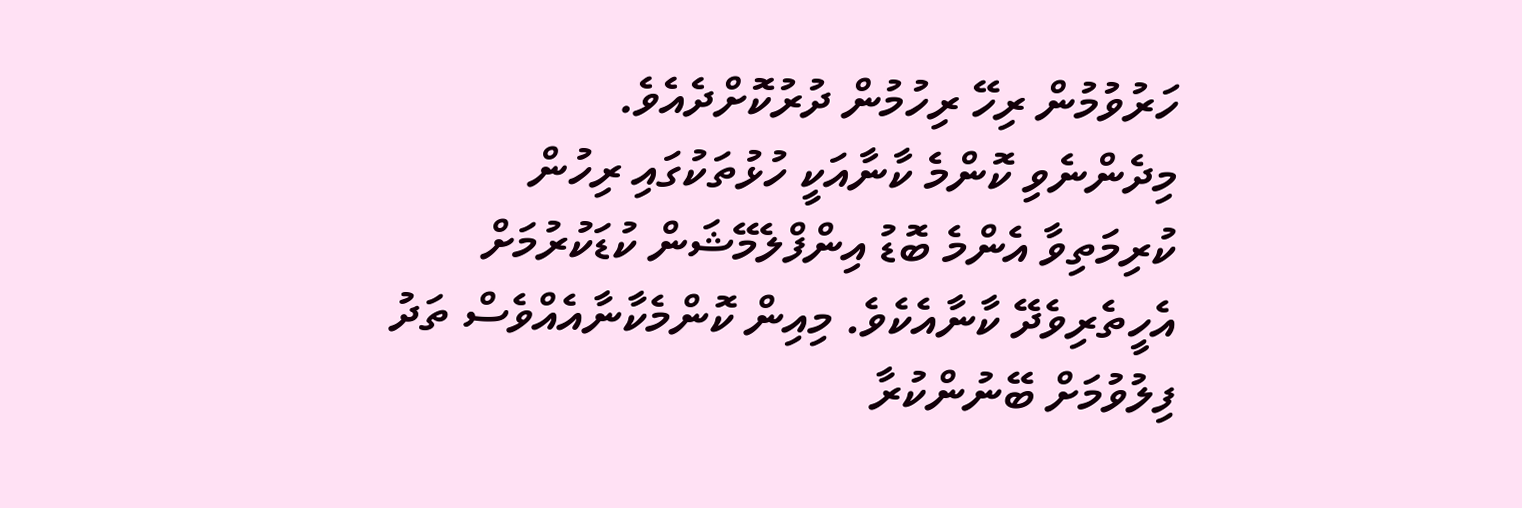ހަރުވުމުން ރިހޭ ރިހުމުން ދުރުކޮށްދެއެވެ.
މިދެންނެވި ކޮންމެ ކާނާއަކީ ހުޅުތަކުގައި ރިހުން ކުރިމަތިވާ އެންމެ ބޮޑު އިންފްލެމޭޝަން ކުޑަކުރުމަށް އެހީތެރިވެދޭ ކާނާއެކެވެ. މިއިން ކޮންމެކާނާއެއްވެސް ތަދު ފިލުވުމަށް ބޭނުންކުރާ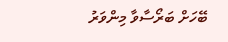ބޭހަށް ބަރޯސާވާ މިންވަރު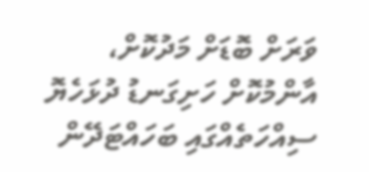ވަރަށް ބޮޑަށް މަދުކޮށް، އާންމުކޮށް ހަށިގަނޑު ދުޅަހެޔޮ ސިއްހަތެއްގައި ބަހައްޓަދޭން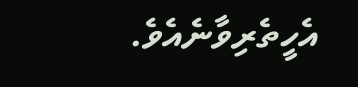އެހީތެރިވާނެއެވެ.